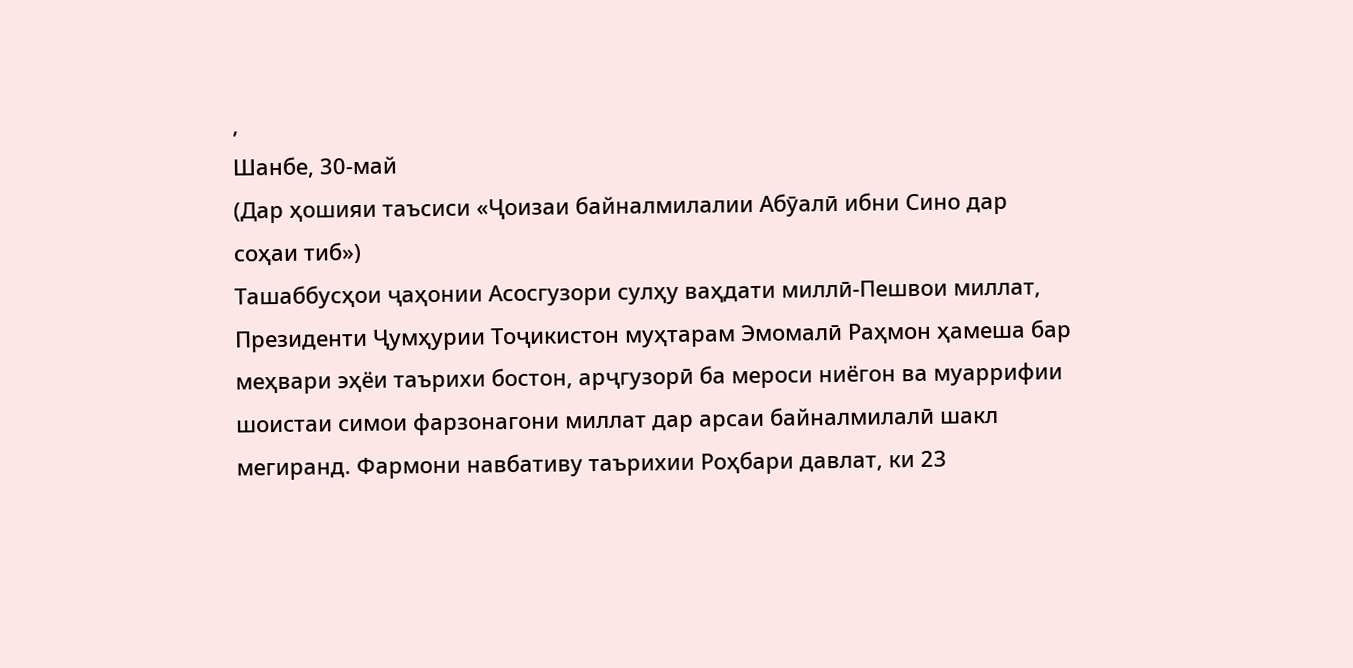,
Шанбе, 30-май
(Дар ҳошияи таъсиси «Ҷоизаи байналмилалии Абӯалӣ ибни Сино дар соҳаи тиб»)
Ташаббусҳои ҷаҳонии Асосгузори сулҳу ваҳдати миллӣ-Пешвои миллат, Президенти Ҷумҳурии Тоҷикистон муҳтарам Эмомалӣ Раҳмон ҳамеша бар меҳвари эҳёи таърихи бостон, арҷгузорӣ ба мероси ниёгон ва муаррифии шоистаи симои фарзонагони миллат дар арсаи байналмилалӣ шакл мегиранд. Фармони навбативу таърихии Роҳбари давлат, ки 23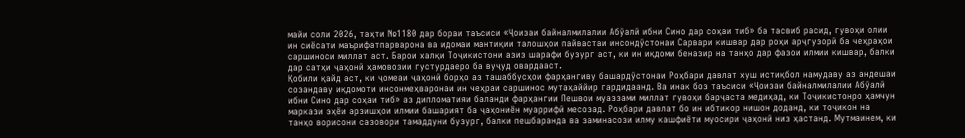майи соли 2026, таҳти №1180 дар бораи таъсиси «Ҷоизаи байналмилалии Абӯалӣ ибни Сино дар соҳаи тиб» ба тасвиб расид, гувоҳи олии ин сиёсати маърифатпарварона ва идомаи мантиқии талошҳои пайвастаи инсондӯстонаи Сарвари кишвар дар роҳи арҷгузорӣ ба чеҳраҳои саршиноси миллат аст. Барои халқи Тоҷикистони азиз шарафи бузург аст, ки ин иқдоми беназир на танҳо дар фазои илмии кишвар, балки дар сатҳи ҷаҳонӣ ҳамовозии густурдаеро ба вуҷуд овардааст.
Қобили қайд аст, ки ҷомеаи ҷаҳонӣ борҳо аз ташаббусҳои фарҳангиву башардӯстонаи Роҳбари давлат хуш истиқбол намудаву аз андешаи созандаву иқдомоти инсонмеҳваронаи ин чеҳраи саршинос мутаҳаййир гардидаанд. Ва инак боз таъсиси «Ҷоизаи байналмилалии Абӯалӣ ибни Сино дар соҳаи тиб» аз дипломатияи баланди фарҳангии Пешвои муаззами миллат гувоҳи барҷаста медиҳад, ки Тоҷикистонро ҳамчун маркази эҳёи арзишҳои илмии башарият ба ҷаҳониён муаррифӣ месозад. Роҳбари давлат бо ин ибтикор нишон доданд, ки тоҷикон на танҳо ворисони сазовори тамаддуни бузург, балки пешбаранда ва заминасози илму кашфиёти муосири ҷаҳонӣ низ ҳастанд. Мутмаинем, ки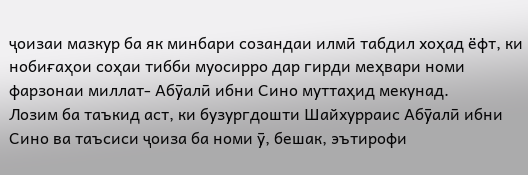ҷоизаи мазкур ба як минбари созандаи илмӣ табдил хоҳад ёфт, ки нобиғаҳои соҳаи тибби муосирро дар гирди меҳвари номи фарзонаи миллат- Абӯалӣ ибни Сино муттаҳид мекунад.
Лозим ба таъкид аст, ки бузургдошти Шайхурраис Абӯалӣ ибни Сино ва таъсиси ҷоиза ба номи ӯ, бешак, эътирофи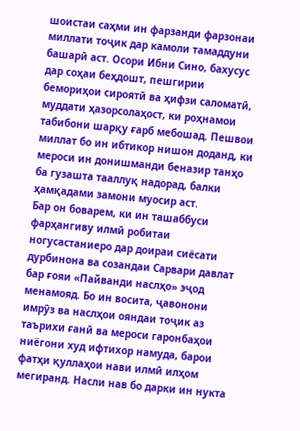шоистаи саҳми ин фарзанди фарзонаи миллати тоҷик дар камоли тамаддуни башарӣ аст. Осори Ибни Сино, бахусус дар соҳаи беҳдошт, пешгирии бемориҳои сироятӣ ва ҳифзи саломатӣ, муддати ҳазорсолаҳост, ки роҳнамои табибони шарқу ғарб мебошад. Пешвои миллат бо ин ибтикор нишон доданд, ки мероси ин донишманди беназир танҳо ба гузашта тааллуқ надорад, балки ҳамқадами замони муосир аст.
Бар он боварем, ки ин ташаббуси фарҳангиву илмӣ робитаи ногусастаниеро дар доираи сиёсати дурбинона ва созандаи Сарвари давлат бар ғояи «Пайванди наслҳо» эҷод менамояд. Бо ин восита, ҷавонони имрӯз ва наслҳои ояндаи тоҷик аз таърихи ғанӣ ва мероси гаронбаҳои ниёгони худ ифтихор намуда, барои фатҳи қуллаҳои нави илмӣ илҳом мегиранд. Насли нав бо дарки ин нукта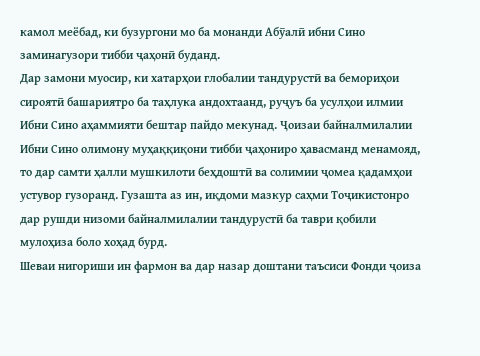камол меёбад, ки бузургони мо ба монанди Абӯалӣ ибни Сино заминагузори тибби ҷаҳонӣ буданд.
Дар замони муосир, ки хатарҳои глобалии тандурустӣ ва бемориҳои сироятӣ башариятро ба таҳлука андохтаанд, руҷуъ ба усулҳои илмии Ибни Сино аҳаммияти бештар пайдо мекунад. Ҷоизаи байналмилалии Ибни Сино олимону муҳаққиқони тибби ҷаҳониро ҳавасманд менамояд, то дар самти ҳалли мушкилоти беҳдоштӣ ва солимии ҷомеа қадамҳои устувор гузоранд. Гузашта аз ин, иқдоми мазкур саҳми Тоҷикистонро дар рушди низоми байналмилалии тандурустӣ ба таври қобили мулоҳиза боло хоҳад бурд.
Шеваи нигориши ин фармон ва дар назар доштани таъсиси Фонди ҷоиза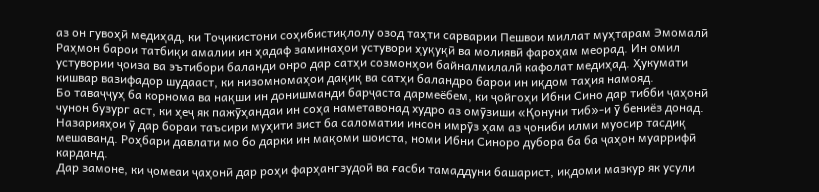аз он гувоҳӣ медиҳад, ки Тоҷикистони соҳибистиқлолу озод таҳти сарварии Пешвои миллат муҳтарам Эмомалӣ Раҳмон барои татбиқи амалии ин ҳадаф заминаҳои устувори ҳуқуқӣ ва молиявӣ фароҳам меорад. Ин омил устувории ҷоиза ва эътибори баланди онро дар сатҳи созмонҳои байналмилалӣ кафолат медиҳад. Ҳукумати кишвар вазифадор шудааст, ки низомномаҳои дақиқ ва сатҳи баландро барои ин иқдом таҳия намояд.
Бо таваҷҷуҳ ба корнома ва нақши ин донишманди барҷаста дармеёбем, ки ҷойгоҳи Ибни Сино дар тибби ҷаҳонӣ чунон бузург аст, ки ҳеҷ як пажӯҳандаи ин соҳа наметавонад худро аз омӯзиши «Қонуни тиб»-и ӯ бениёз донад. Назарияҳои ӯ дар бораи таъсири муҳити зист ба саломатии инсон имрӯз ҳам аз ҷониби илми муосир тасдиқ мешаванд. Роҳбари давлати мо бо дарки ин мақоми шоиста, номи Ибни Синоро дубора ба ба ҷаҳон муаррифӣ карданд.
Дар замоне, ки ҷомеаи ҷаҳонӣ дар роҳи фарҳангзудоӣ ва ғасби тамаддуни башарист, иқдоми мазкур як усули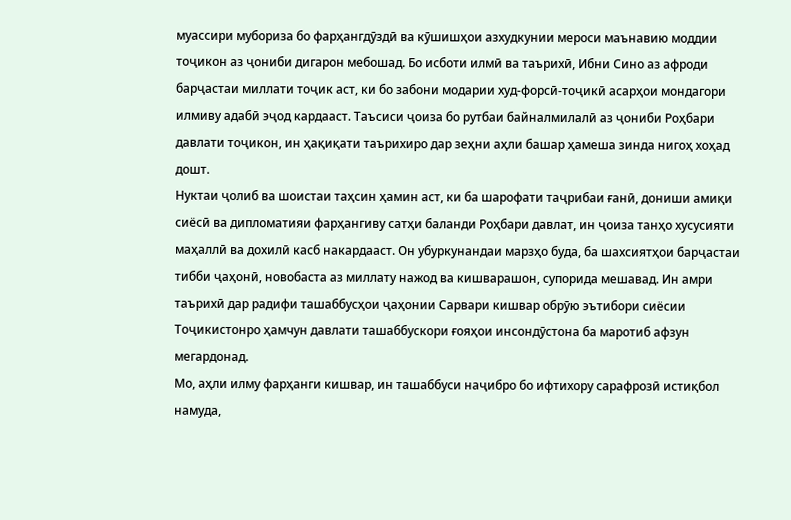муассири мубориза бо фарҳангдӯздӣ ва кӯшишҳои азхудкунии мероси маънавию моддии тоҷикон аз ҷониби дигарон мебошад. Бо исботи илмӣ ва таърихӣ, Ибни Сино аз афроди барҷастаи миллати тоҷик аст, ки бо забони модарии худ-форсӣ-тоҷикӣ асарҳои мондагори илмиву адабӣ эҷод кардааст. Таъсиси ҷоиза бо рутбаи байналмилалӣ аз ҷониби Роҳбари давлати тоҷикон, ин ҳақиқати таърихиро дар зеҳни аҳли башар ҳамеша зинда нигоҳ хоҳад дошт.
Нуктаи ҷолиб ва шоистаи таҳсин ҳамин аст, ки ба шарофати таҷрибаи ғанӣ, дониши амиқи сиёсӣ ва дипломатияи фарҳангиву сатҳи баланди Роҳбари давлат, ин ҷоиза танҳо хусусияти маҳаллӣ ва дохилӣ касб накардааст. Он убуркунандаи марзҳо буда, ба шахсиятҳои барҷастаи тибби ҷаҳонӣ, новобаста аз миллату нажод ва кишварашон, супорида мешавад. Ин амри таърихӣ дар радифи ташаббусҳои ҷаҳонии Сарвари кишвар обрӯю эътибори сиёсии Тоҷикистонро ҳамчун давлати ташаббускори ғояҳои инсондӯстона ба маротиб афзун мегардонад.
Мо, аҳли илму фарҳанги кишвар, ин ташаббуси наҷибро бо ифтихору сарафрозӣ истиқбол намуда,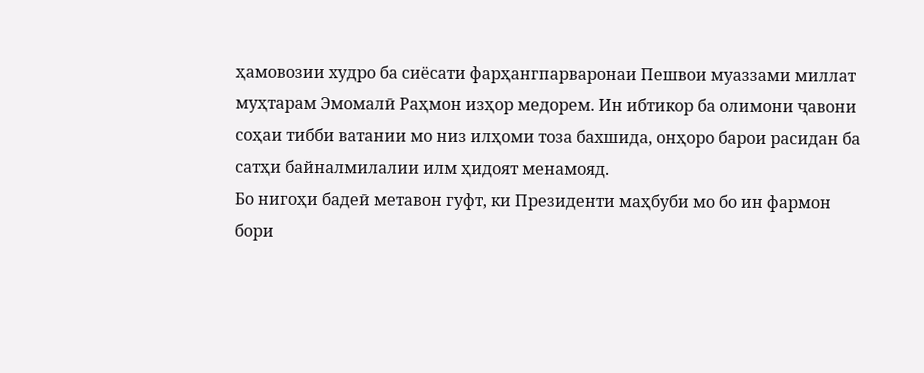ҳамовозии худро ба сиёсати фарҳангпарваронаи Пешвои муаззами миллат муҳтарам Эмомалӣ Раҳмон изҳор медорем. Ин ибтикор ба олимони ҷавони соҳаи тибби ватании мо низ илҳоми тоза бахшида, онҳоро барои расидан ба сатҳи байналмилалии илм ҳидоят менамояд.
Бо нигоҳи бадеӣ метавон гуфт, ки Президенти маҳбуби мо бо ин фармон бори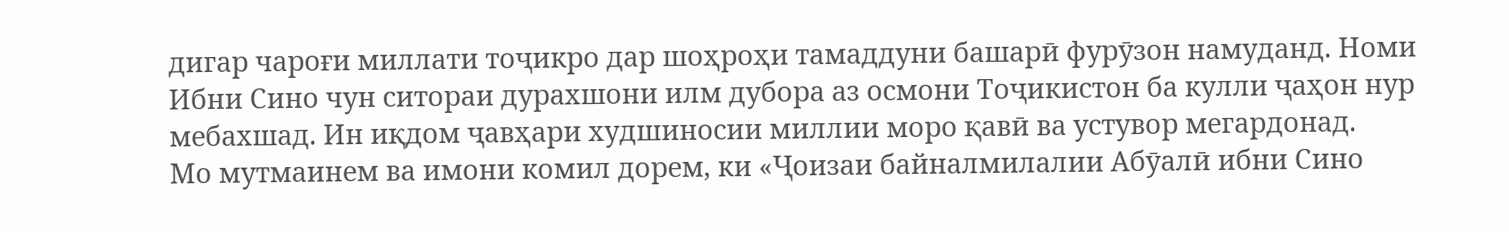дигар чароғи миллати тоҷикро дар шоҳроҳи тамаддуни башарӣ фурӯзон намуданд. Номи Ибни Сино чун ситораи дурахшони илм дубора аз осмони Тоҷикистон ба кулли ҷаҳон нур мебахшад. Ин иқдом ҷавҳари худшиносии миллии моро қавӣ ва устувор мегардонад.
Мо мутмаинем ва имони комил дорем, ки «Ҷоизаи байналмилалии Абӯалӣ ибни Сино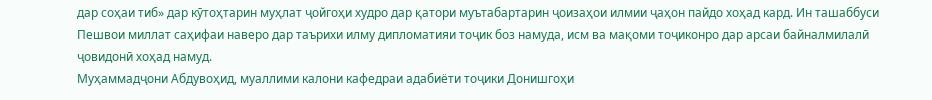дар соҳаи тиб» дар кӯтоҳтарин муҳлат ҷойгоҳи худро дар қатори муътабартарин ҷоизаҳои илмии ҷаҳон пайдо хоҳад кард. Ин ташаббуси Пешвои миллат саҳифаи наверо дар таърихи илму дипломатияи тоҷик боз намуда, исм ва мақоми тоҷиконро дар арсаи байналмилалӣ ҷовидонӣ хоҳад намуд.
Муҳаммадҷони Абдувоҳид, муаллими калони кафедраи адабиёти тоҷики Донишгоҳи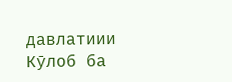давлатиии Кӯлоб ба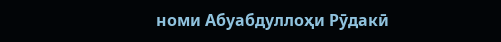номи Абуабдуллоҳи Рӯдакӣ